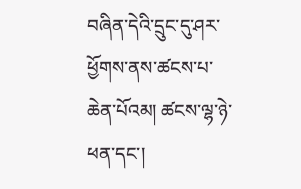བཞིན་དེའི་དྲུང་དུ་ཤར་ཕྱོགས་ནས་ཚངས་པ་ཆེན་པོའམ། ཚངས་ལྷ་ཉེ་ཕན་དང་།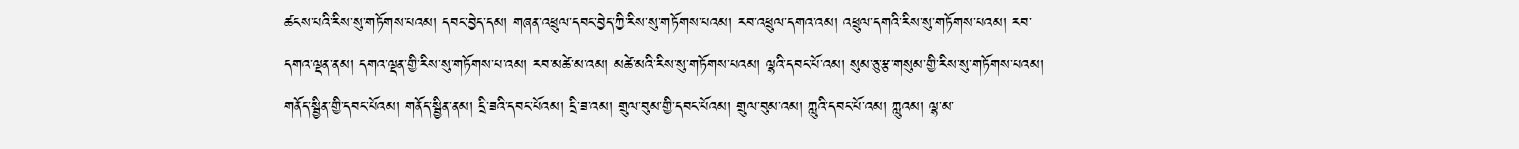ཚངས་པའི་རིས་སུ་གཏོགས་པའམ། དབང་བྱེད་དམ། གཞན་འཕྲུལ་དབང་བྱེད་ཀྱི་རིས་སུ་གཏོགས་པའམ། རབ་འཕྲུལ་དགའ་འམ། འཕྲུལ་དགའི་རིས་སུ་གཏོགས་པའམ། རབ་དགའ་ལྡན་ནམ། དགའ་ལྡན་གྱི་རིས་སུ་གཏོགས་པ་འམ། རབ་མཚེ་མ་འམ། མཚེ་མའི་རིས་སུ་གཏོགས་པའམ། ལྷའི་དབང་པོ་འམ། སུམ་ཅུ་རྩ་གསུམ་གྱི་རིས་སུ་གཏོགས་པའམ། གནོད་སྦྱིན་གྱི་དབང་པོའམ། གནོད་སྦྱིན་ནམ། དྲི་ཟའི་དབང་པོའམ། དྲི་ཟ་འམ། གྲུལ་བུམ་གྱི་དབང་པོའམ། གྲུལ་བུམ་འམ། ཀླུའི་དབང་པོ་འམ། ཀླུའམ། ལྷ་མ་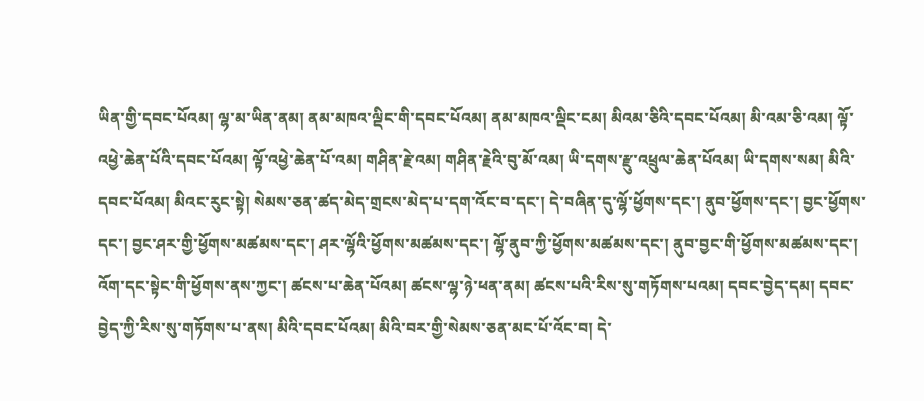ཡིན་གྱི་དབང་པོའམ། ལྷ་མ་ཡིན་ནམ། ནམ་མཁའ་ལྡིང་གི་དབང་པོའམ། ནམ་མཁའ་ལྡིང་ངམ། མིའམ་ཅིའི་དབང་པོའམ། མི་འམ་ཅི་འམ། ལྟོ་འཕྱེ་ཆེན་པོའི་དབང་པོའམ། ལྟོ་འཕྱེ་ཆེན་པོ་འམ། གཤིན་རྗེ་འམ། གཤིན་རྗེའི་བུ་མོ་འམ། ཡི་དགས་རྫུ་འཕྲུལ་ཆེན་པོའམ། ཡི་དགས་སམ། མིའི་དབང་པོའམ། མིའང་རུང་སྟེ། སེམས་ཅན་ཚད་མེད་གྲངས་མེད་པ་དག་འོང་བ་དང་། དེ་བཞིན་དུ་ལྷོ་ཕྱོགས་དང་། ནུབ་ཕྱོགས་དང་། བྱང་ཕྱོགས་དང་། བྱང་ཤར་གྱི་ཕྱོགས་མཚམས་དང་། ཤར་ལྷོའི་ཕྱོགས་མཚམས་དང་། ལྷོ་ནུབ་ཀྱི་ཕྱོགས་མཚམས་དང་། ནུབ་བྱང་གི་ཕྱོགས་མཚམས་དང་། འོག་དང་སྟེང་གི་ཕྱོགས་ནས་ཀྱང་། ཚངས་པ་ཆེན་པོའམ། ཚངས་ལྷ་ཉེ་ཕན་ནམ། ཚངས་པའི་རིས་སུ་གཏོགས་པའམ། དབང་བྱེད་དམ། དབང་བྱེད་ཀྱི་རིས་སུ་གཏོགས་པ་ནས། མིའི་དབང་པོའམ། མིའི་བར་གྱི་སེམས་ཅན་མང་པོ་འོང་བ། དེ་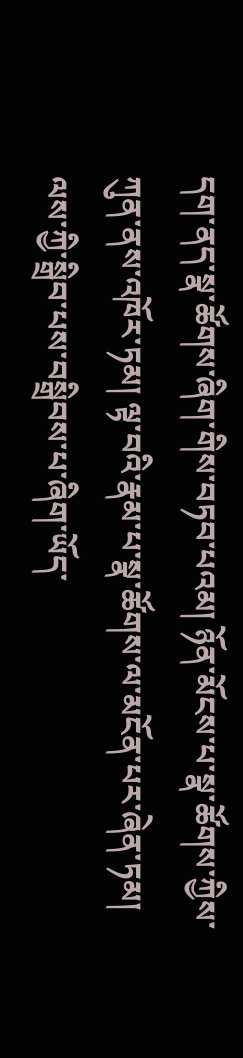དག་ནད་སྣ་ཚོགས་ཞིག་གིས་བཏབ་པའམ། ཉོན་མོངས་པ་སྣ་ཚོགས་ཀྱིས་ཀུན་ནས་འཁོར་ཏམ། ལྟ་བའི་རྣམ་པ་སྣ་ཚོགས་ལ་མངོན་པར་ཞེན་ཏམ། ལས་ཀྱི་སྒྲིབ་པས་བསྒྲིབས་པ་ཞིག་ཡོད་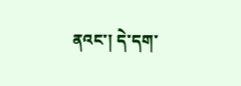ནའང་། དེ་དག་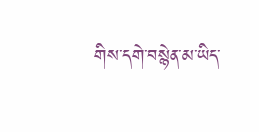གིས་དགེ་བསྙེན་མ་ཡིད་